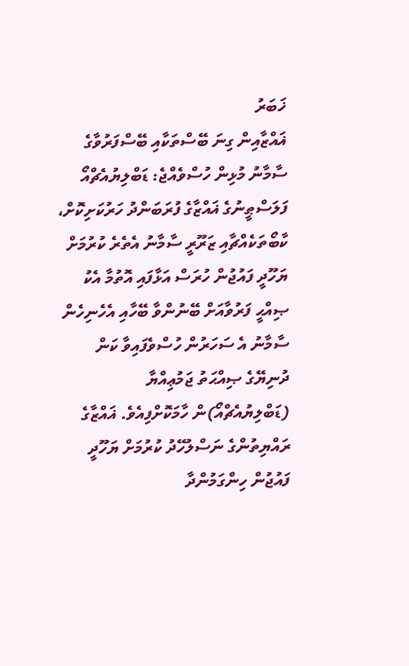ޚަބަރު
ޣައްޒާއިން ގިނަ ބޭސްތަކާއި ބޭސްފަރުވާގެ ސާމާނު މުޅިން ހުސްވެއްޖެ: ޑަބްލިޔުއެޗްއޯ
ފަލަސްޠީނުގެ ޣައްޒާގެ ފުރަބަންދު ހަރުކަށިކޮށް، ކާބޯތަކެއްޗާއި ޒަރޫރީ ސާމާނު އެތެރެ ކުރުމަށް ޔަހޫދީ ފައުޖުން ހުރަސް އަޅާފައި އޮތުމާ އެކު ޞިއްޙީ ފަރުވާއަށް ބޭނުންވާ ބޭހާއި އެހެނިހެން ސާމާނު އެ ސަހަރުން ހުސްވެފައިވާ ކަން ދުނިޔޭގެ ޞިއްޙަތު ޖަމުޢިއްޔާ (ޑަބްލިޔުއެޗްއޯ)ން ހާމަކޮށްފިއެވެ. ޣައްޒާގެ ރައްޔިތުންގެ ނަސްލުހޭދު ކުރުމަށް ޔަހޫދީ ފައުޖުން ހިންގަމުންދާ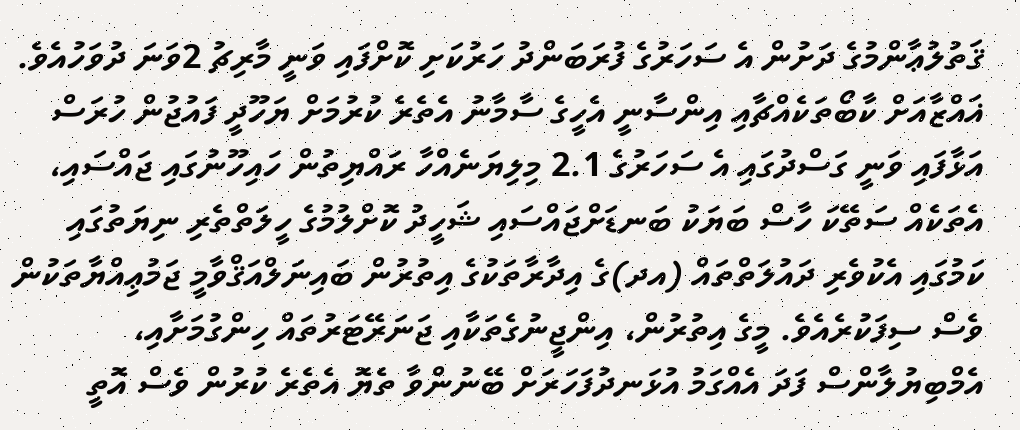ޤަތުލުޢާންމުގެ ދަށުން އެ ސަހަރުގެ ފުރަބަންދު ހަރުކަށި ކޮށްފައި ވަނީ މާރިޗު 2ވަނަ ދުވަހުއެވެ.
ޣައްޒާއަށް ކާބޯތަކެއްޗާއި އިންސާނީ އެހީގެ ސާމާނު އެތެރެ ކުރުމަށް ޔަހޫދީ ފައުޖުން ހުރަސް އަޅާފައި ވަނީ ގަސްދުގައި އެ ސަހަރުގެ 2.1 މިލިޔަނެއްހާ ރައްޔިތުން ހައިހޫނުގައި ޖައްސައި، އެތަކެއް ސަތޭކަ ހާސް ބަޔަކު ބަނޑަށްޖައްސައި ޝަހީދު ކޮށްލުމުގެ ހީލަތްތެރި ނިޔަތުގައި ކަމުގައި އެކުވެރި ދައުލަތްތައް (އދ)ގެ އިދާރާތަކުގެ އިތުރުން ބައިނަލްއަޤްވާމީ ޖަމުޢިއްޔާތަކުން ވެސް ސިފަކުރެއެވެ. މީގެ އިތުރުން، އިންޖީނުގެތަކާއި ޖަނަރޭޓަރުތައް ހިންގުމަށާއި، އެމްބިޔުލާންސް ފަދަ އެއްގަމު އުޅަނދުފަހަރަށް ބޭނުންވާ ތެޔޮ އެތެރެ ކުރުން ވެސް އޮތީ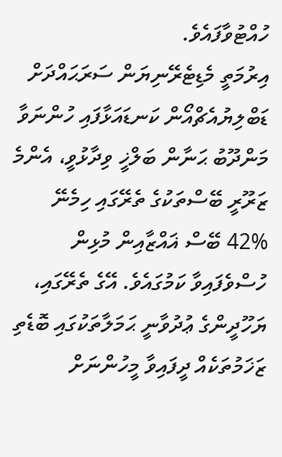ހުއްޓުވާފައެވެ.
އިރުމަތީ މެޑިޓެރޭނިޔަން ސަރަޙައްދަށް ޑަބްލިޔުއެޗްއޯން ކަނޑައަޅާފައި ހުންނަވާ މަންދޫބު ޙަނާން ބަލްޚީ ވިދާޅުވީ، އެންމެ ޒަރޫރީ ބޭސްތަކުގެ ތެރޭގައި ހިމެނޭ %42 ބޭސް ޣައްޒާއިން މުޅިން ހުސްވެފައިވާ ކަމުގައެވެ. އޭގެ ތެރޭގައި، ޔަހޫދީންގެ ޢުދުވާނީ ޙަމަލާތަކުގައި ބޮޑެތި ޒަޚަމުތަކެއް ދީފައިވާ މީހުންނަށް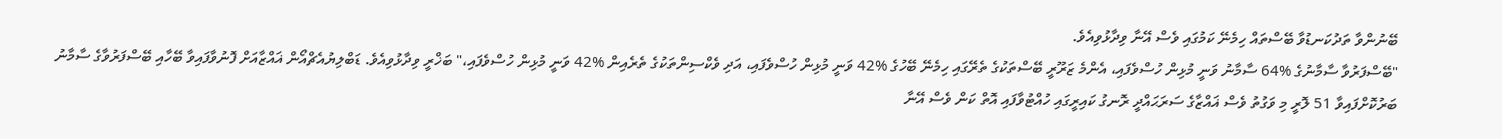ބޭނުންވާ ތަދުކަނޑުވާ ބޭސްތައް ހިމެނޭ ކަމުގައި ވެސް އޭނާ ވިދާޅުވިއެވެ.
"ބޭސްފަރުވާ ސާމާނުގެ %64 ސާމާނު ވަނީ މުޅިން ހުސްވެފައި، އެންމެ ޒަރޫރީ ބޭސްތަކުގެ ތެރޭގައި ހިމެނޭ ބޭހުގެ %42 ވަނީ މުޅިން ހުސްވެފައި، އަދި ވެކްސިންތަކުގެ ތެރެއިން %42 ވަނީ މުޅިން ހުސްވެފައި،" ބަޚްރީ ވިދާޅުވިއެވެ. ޑަބްލިޔުއެޗްއޯން ޣައްޒާއަށް ފޮނުވާފައިވާ ބޭހާއި ބޭސްފަރުވާގެ ސާމާނު ބަރުކޮށްފައިވާ 51 ލޮރީ މި ވަގުތު ވެސް ޣައްޒާގެ ސަރަޙައްދީ ރޮނގު ކައިރީގައި ހުއްޓުވާފައި އޮތް ކަން ވެސް އޭނާ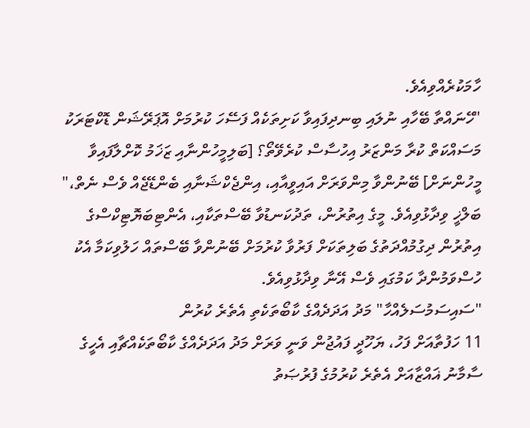ހާމަކުރެއްވިއެވެ.
"ހޭނައްތާ ބޭހާއި ނުލައި ބިނދިފައިވާ ކަށިތަކެއް ފަސޭހަ ކުރުމަށް އޮޕަރޭޝަން ޑޮކްޓަރަކު މަސައްކަތް ކުރާ މަންޒަރު އިހުސާސް ކުރެވޭތޯ؟ [ބަލިމީހުންނާއި ޒަޚަމު ކޮށްލާފައިވާ މީހުންނަށް] ބޭނުންވާ މިންވަރަށް އައިވީއާއި، އިންޖެކްޝަނާއި ބެންޑޭޖެއް ވެސް ނެތް،" ބަލްޚީ ވިދާޅުވިއެވެ. މީގެ އިތުރުން، ތަދުކަނޑުވާ ބޭސްތަކާއި، އެންޓިބަޔޮޓިކްސްގެ އިތުރުން ދިގުމުއްދަތުގެ ބަލިތަކަށް ފަރުވާ ކުރުމަށް ބޭނުންވާ ބޭސްތައް ހަލުވިކަމާ އެކު ހުސްވަމުންދާ ކަމުގައި ވެސް އޭނާ ވިދާޅުވިއެވެ.
"ސައިސަމުސަލެއްހާ" މަދު އަދަދެއްގެ ކާބޯތަކެތި އެތެރެ ކުރުން
11 ހަފުތާއަށް ފަހު، ޔަހޫދީ ފައުޖުން ވަނީ ވަރަށް މަދު އަދަދެއްގެ ކާބޯތަކެއްޗާއި އެހީގެ ސާމާނު ޣައްޒާއަށް އެތެރެ ކުރުމުގެ ފުރުޞަތު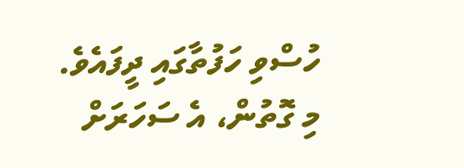ހުސްވި ހަފުތާގައި ދީފައެވެ. މި ގޮތުން، އެ ސަހަރަށް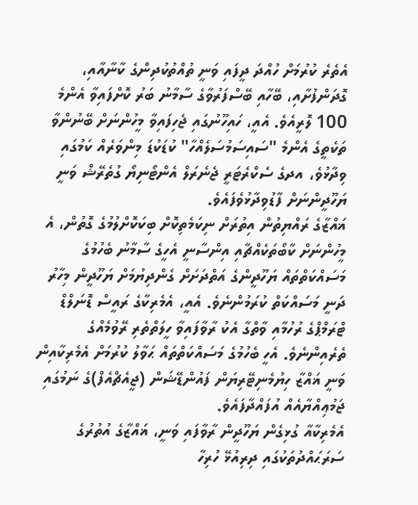އެތެރެ ކުރުމަށް ހުއްދަ ދީފައި ވަނީ ތުއްތުކުދިންގެ ކާނާއާއި، ގޮދަންފުށާއި، ބޭހާއި ބޭސްފަރުވާގެ ސާމާނު ބަރު ކޮށްފައިވާ އެންމެ 100 ލޮރީއެވެ. އެއީ، ހައިހޫނުގައި ޖެހިފައިވާ މީހުންނަށް ބޭނުންވާ ތަކެތީގެ އެންމެ "ސައިސަމުސަލެއްހާ" ކުޑަކުޑަ މިންވަރެއް ކަމުގައި ވިދާޅުވެ، އދގެ ސެކްރެޓަރީ ޖެނެރަލް އެންޓޯނިޔޯ ގުތެރޭޝް ވަނީ ޔަހޫދީންނަށް ފާޑުވިދާޅުވެފައެވެ.
ޣައްޒާގެ ރައްޔިތުން އިތުރަށް ނިކަމެތިކޮށް ބިކަކޮށްލުމުގެ ގޮތުން، އެ މީހުންނަށް ކާބޯތަކެއްޗާއި އިންސާނީ އެހީގެ ސާމާނު ބެހުމުގެ މަސައްކަތްތައް ޔަހޫދީންގެ އަތްދަށަށް ގެންދިޔުމަށް ޔަހޫދީން މިހާރު ދަނީ މަސައްކަތް ކުރަމުންނެވެ. އެއީ، އެމެރިކާގެ ރައީސް ޑޮނަލްޑް ޓްރަމްޕްގެ ރުހުމާއި ވާތްގާ އެކު ރާވާފައިވާ ހީލަތްތެރި ރޭވުމެއްގެ ތެރެއިންނެވެ. އެހީ ބެހުމުގެ މަސައްކަތްތައް ޙަވާލު ކުރުމަށް އެމެރިކާއިން ވަނީ ޣައްޒާ ހިޔުމެނިޓޭރިޔަން ފައުންޑޭޝަން (ޖީއެޗްއެފް)ގެ ނަމުގައި ޖަމުޢިއްޔާއެއް އުފައްދާފައެވެ.
އެމެރިކާއާ ގުޅިގެން ޔަހޫދީން ރާވާފައި ވަނީ، ޣައްޒާގެ އުތުރުގެ ސަރަޙައްދުތަކުގައި ދިރިއުޅޭ ހުރިހާ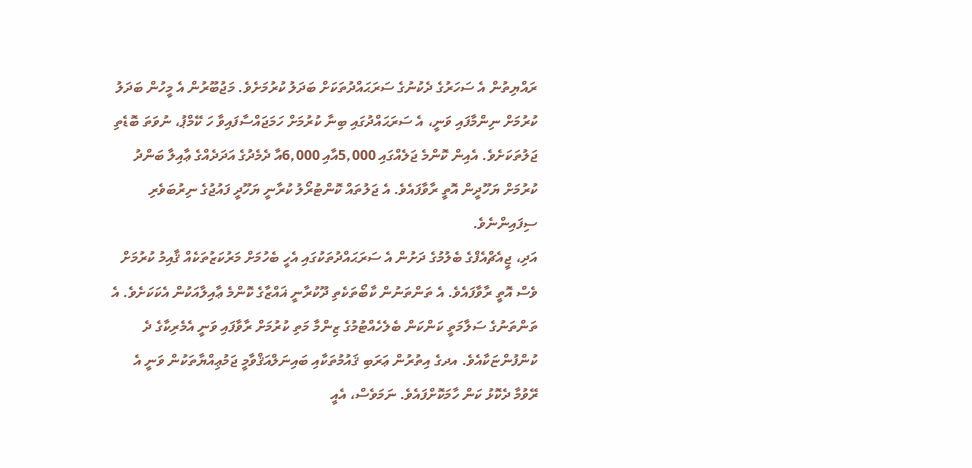ރައްޔިތުން އެ ސަހަރުގެ ދެކުނުގެ ސަރަޙައްދުތަކަށް ބަދަލު ކުރުމަށެވެ. މަޖުބޫރުން އެ މީހުން ބަދަލު ކުރުމަށް ނިންމާފައި ވަނީ، އެ ސަރަޙައްދުގައި ބިނާ ކުރުމަށް ހަމަޖައްސާފައިވާ ހަ ކޭމްޕު، ނުވަތަ ބޮޑެތި ޖަލުތަކަށެވެ. އެއިން ކޮންމެ ޖަލެއްގައި 5,000އާއި 6,000އާ ދެމެދުގެ އަދަދެއްގެ ޢާއިލާ ބަންދު ކުރުމަށް ޔަހޫދީން އޮތީ ރާވާފައެވެ. އެ ޖަލުތައް ކޮންޓުރޯލު ކުރާނީ ޔަހޫދީ ފައުޖުގެ ނިރުބަވެރި ސިފައިންނެވެ.
އަދި، ޖީއެޗްއެފްގެ ބެލުމުގެ ދަށުން އެ ސަރަޙައްދުތަކުގައި އެހީ ބެހުމަށް މަރުކަޒުތަކެއް ޤާއިމު ކުރުމަށް ވެސް އޮތީ ރާވާފައެވެ. އެ ތަންތަނުން ކާބޯތަކެތި ދޫކުރާނީ ޣައްޒާގެ ކޮންމެ ޢާއިލާއަކުން އެކަކަށެވެ. އެ ތަންތަނުގެ ސަލާމަތީ ކަންކަން ބެލެހެއްޓުމުގެ ޒިންމާ މަތި ކުރުމަށް ރާވާފައި ވަނީ އެމެރިކާގެ ދެ ކުންފުންޏަކާއެވެ. އދގެ އިތުރުން ޢަރަބި ޤައުމުތަކާއި ބައިނަލްއަޤްވާމީ ޖަމުޢިއްޔާތަކުން ވަނީ އެ ރޭވުމާ ދެކޮޅު ކަން ހާމަކޮށްފައެވެ. ނަމަވެސް، އެއީ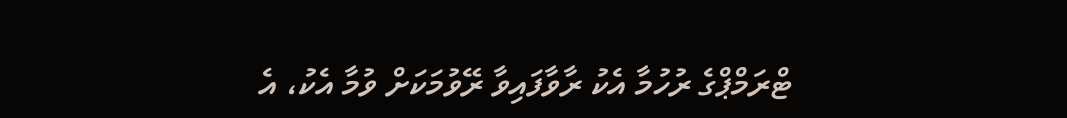ޓްރަމްޕްގެ ރުހުމާ އެކު ރާވާފައިވާ ރޭވުމަކަށް ވުމާ އެކު، އެ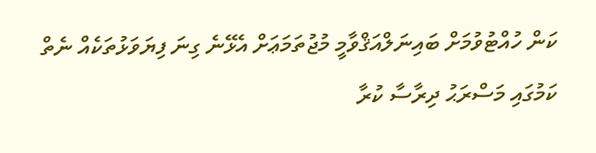ކަން ހުއްޓުވުމަށް ބައިނަލްއަޤްވާމީ މުޖުތަމަޢަށް އެޅޭނެ ގިނަ ފިޔަވަޅުތަކެއް ނެތް ކަމުގައި މަސްރަޙު ދިރާސާ ކުރާ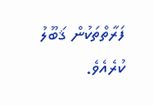ފަރާތްތަކުން ޤަބޫލު ކުރެއެވެ.